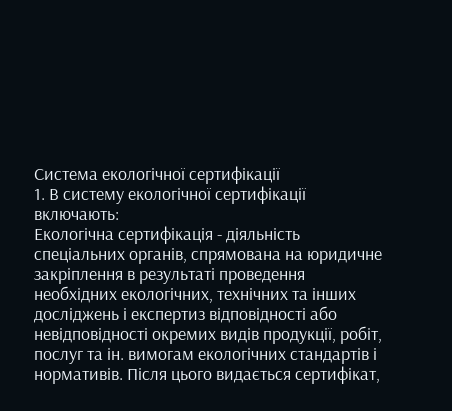Система екологічної сертифікації
1. В систему екологічної сертифікації включають:
Екологічна сертифікація - діяльність спеціальних органів, спрямована на юридичне закріплення в результаті проведення необхідних екологічних, технічних та інших досліджень і експертиз відповідності або невідповідності окремих видів продукції, робіт, послуг та ін. вимогам екологічних стандартів і нормативів. Після цього видається сертифікат,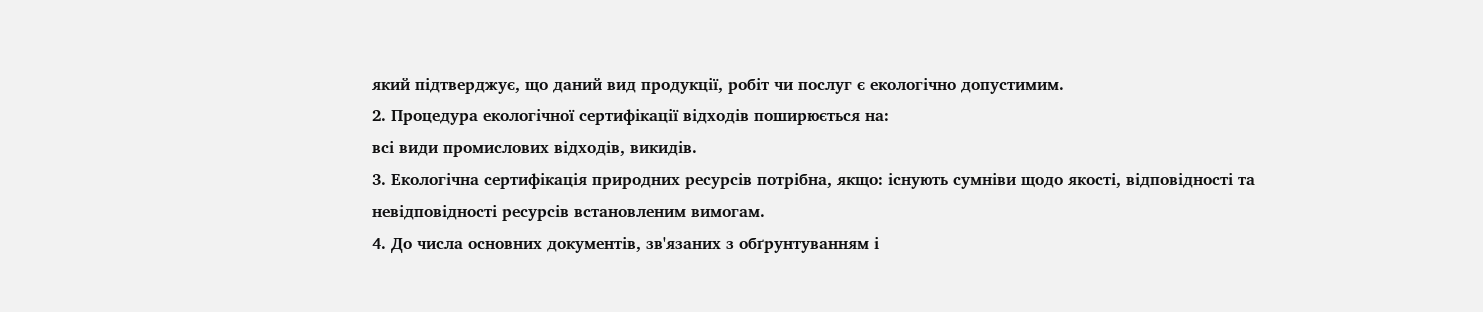який підтверджує, що даний вид продукції, робіт чи послуг є екологічно допустимим.
2. Процедура екологічної сертифікації відходів поширюється на:
всі види промислових відходів, викидів.
3. Екологічна сертифікація природних ресурсів потрібна, якщо: існують сумніви щодо якості, відповідності та невідповідності ресурсів встановленим вимогам.
4. До числа основних документів, зв'язаних з обґрунтуванням і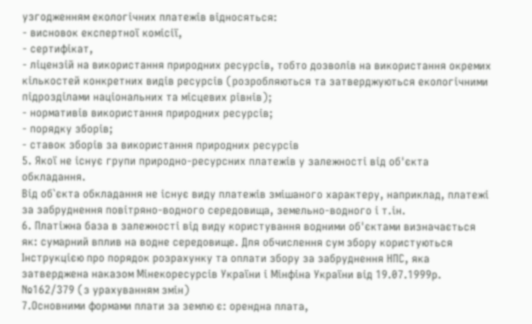узгодженням екологічних платежів відносяться:
- висновок експертної комісії,
- сертифікат,
- ліцензій на використання природних ресурсів, тобто дозволів на використання окремих кількостей конкретних видів ресурсів (розробляються та затверджуються екологічними підрозділами національних та місцевих рівнів);
- нормативів використання природних ресурсів;
- порядку зборів;
- ставок зборів за використання природних ресурсів
5. Якої не існує групи природно-ресурсних платежів у залежності від об'єкта обкладання.
Від об`єкта обкладання не існує виду платежів змішаного характеру, наприклад, платежі за забруднення повітряно-водного середовища, земельно-водного і т.ін.
6. Платіжна база в залежності від виду користування водними об'єктами визначається як: сумарний вплив на водне середовище. Для обчислення сум збору користуються Інструкцією про порядок розрахунку та оплати збору за забруднення НПС, яка затверджена наказом Мінекоресурсів України і Мінфіна України від 19.07.1999р. №162/379 (з урахуванням змін)
7.Основними формами плати за землю є: орендна плата,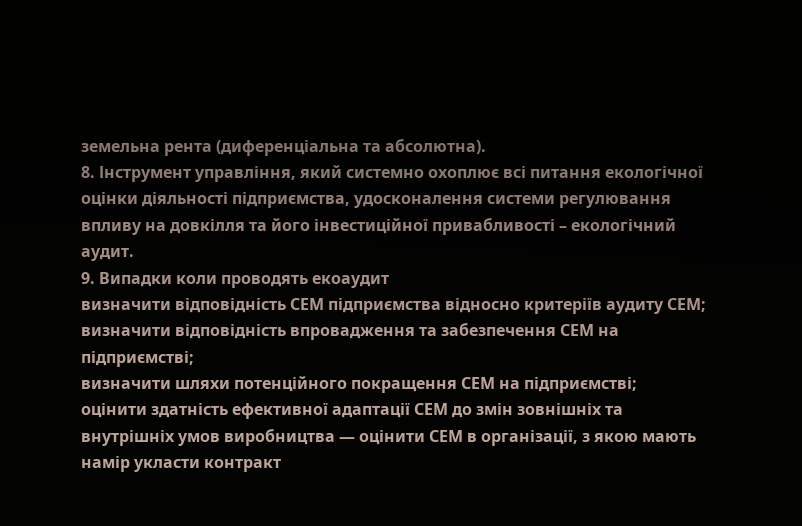земельна рента (диференціальна та абсолютна).
8. Інструмент управління, який системно охоплює всі питання екологічної оцінки діяльності підприємства, удосконалення системи регулювання впливу на довкілля та його інвестиційної привабливості – екологічний аудит.
9. Випадки коли проводять екоаудит
визначити відповідність СЕМ підприємства відносно критеріїв аудиту СЕМ;
визначити відповідність впровадження та забезпечення СЕМ на підприємстві;
визначити шляхи потенційного покращення СЕМ на підприємстві;
оцінити здатність ефективної адаптації СЕМ до змін зовнішніх та внутрішніх умов виробництва — оцінити СЕМ в організації, з якою мають намір укласти контракт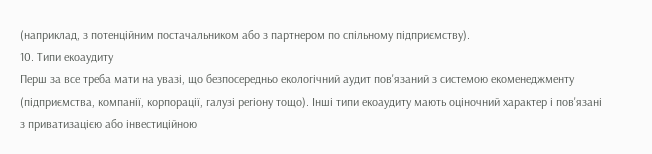(наприклад, з потенційним постачальником або з партнером по спільному підприємству).
10. Типи екоаудиту
Перш за все треба мати на увазі, що безпосередньо екологічний аудит пов'язаний з системою екоменеджменту (підприємства, компанії, корпорації, галузі регіону тощо). Інші типи екоаудиту мають оціночний характер і пов'язані з приватизацією або інвестиційною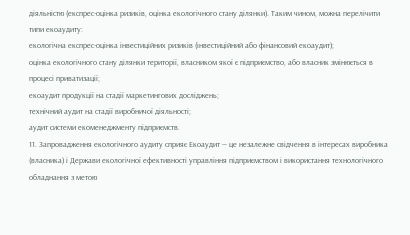діяльністю (експрес-оцінка ризиків, оцінка екологічного стану ділянки). Таким чином, можна перелічити типи екоаудиту:
екологічна експрес-оцінка інвестиційних ризиків (інвестиційний або фінансовий екоаудит);
оцінка екологічного стану ділянки території, власником якої є підприємство, або власник змінюється в процесі приватизації;
екоаудит продукції на стадії маркетингових досліджень;
технічний аудит на стадії виробничої діяльності;
аудит системи екоменеджменту підприємств.
11. Запровадження екологічного аудиту сприяє Екоаудит — це незалежне свідчення в інтересах виробника (власника) і Держави екологічної ефективності управління підприємством і використання технологічного обладнання з метою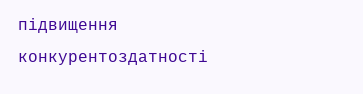підвищення конкурентоздатності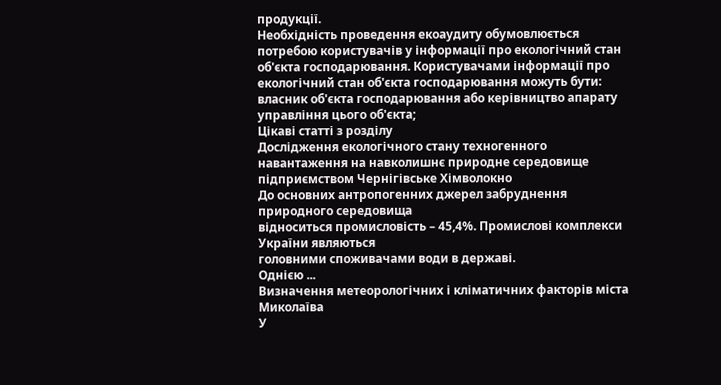продукції.
Необхідність проведення екоаудиту обумовлюється потребою користувачів у інформації про екологічний стан об'єкта господарювання. Користувачами інформації про екологічний стан об'єкта господарювання можуть бути:
власник об'єкта господарювання або керівництво апарату управління цього об'єкта;
Цікаві статті з розділу
Дослідження екологічного стану техногенного навантаження на навколишнє природне середовище підприємством Чернігівське Хімволокно
До основних антропогенних джерел забруднення природного середовища
відноситься промисловість – 45,4%. Промислові комплекси України являються
головними споживачами води в державі.
Однією ...
Визначення метеорологічних і кліматичних факторів міста Миколаїва
У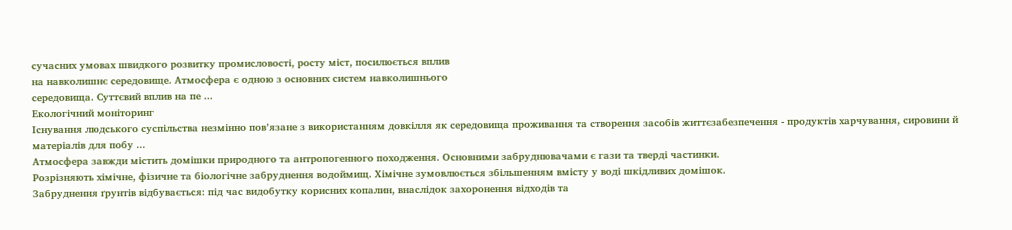сучасних умовах швидкого розвитку промисловості, росту міст, посилюється вплив
на навколишнє середовище. Атмосфера є одною з основних систем навколишнього
середовища. Суттєвий вплив на пе ...
Екологічний моніторинг
Існування людського суспільства незмінно пов’язане з використанням довкілля як середовища проживання та створення засобів життєзабезпечення - продуктів харчування, сировини й матеріалів для побу ...
Атмосфера завжди містить домішки природного та антропогенного походження. Основними забруднювачами є гази та тверді частинки.
Розрізняють хімічне, фізичне та біологічне забруднення водоймищ. Хімічне зумовлюється збільшенням вмісту у воді шкідливих домішок.
Забруднення ґрунтів відбувається: під час видобутку корисних копалин, внаслідок захоронення відходів та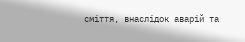сміття, внаслідок аварій та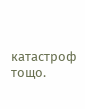катастроф тощо.